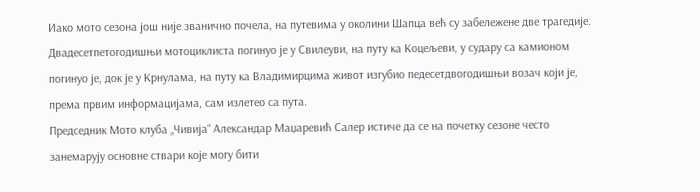Иако мото сезона још није званично почела, на путевима у околини Шапца већ су забележене две трагедије. Двадесетпетогодишњи мотоциклиста погинуо је у Свилеуви, на путу ка Коцељеви, у судару са камионом погинуо је, док је у Крнулама, на путу ка Владимирцима живот изгубио педесетдвогодишњи возач који је, према првим информацијама, сам излетео са пута.
Председник Мото клуба „Чивија“ Александар Маџаревић Салер истиче да се на почетку сезоне често занемарују основне ствари које могу бити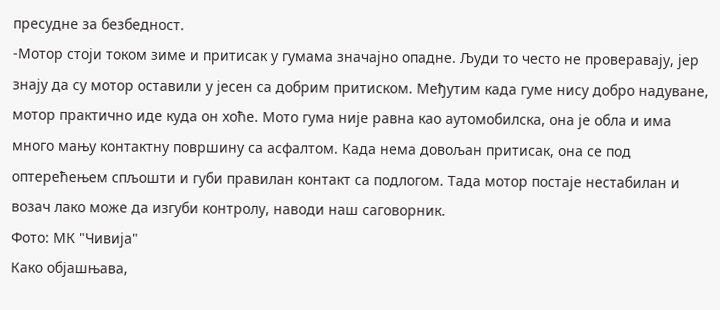пресудне за безбедност.
-Мотор стоји током зиме и притисак у гумама значајно опадне. Људи то често не проверавају, јер знају да су мотор оставили у јесен са добрим притиском. Међутим када гуме нису добро надуване, мотор практично иде куда он хоће. Мото гума није равна као аутомобилска, она је обла и има много мању контактну површину са асфалтом. Када нема довољан притисак, она се под оптерећењем спљошти и губи правилан контакт са подлогом. Тада мотор постаје нестабилан и возач лако може да изгуби контролу, наводи наш саговорник.
Фото: МК "Чивија"
Како објашњава,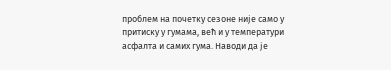проблем на почетку сезоне није само у притиску у гумама, већ и у температури асфалта и самих гума. Наводи да је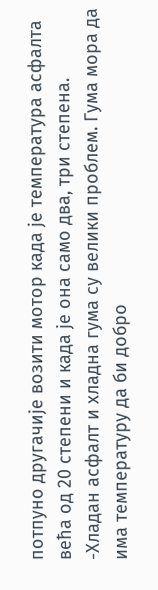потпуно другачије возити мотор када је температура асфалта већа од 20 степени и када је она само два, три степена.
-Хладан асфалт и хладна гума су велики проблем. Гума мора да има температуру да би добро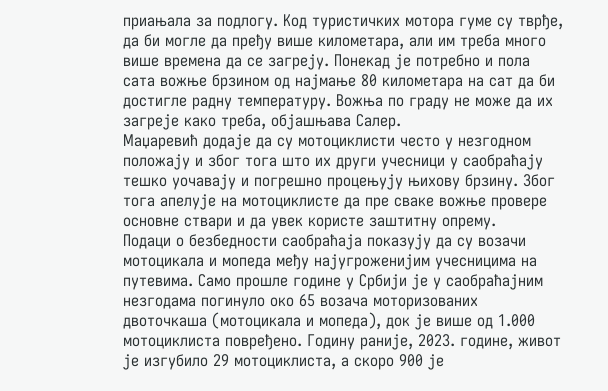приањала за подлогу. Код туристичких мотора гуме су тврђе, да би могле да пређу више километара, али им треба много више времена да се загреју. Понекад је потребно и пола сата вожње брзином од најмање 80 километара на сат да би достигле радну температуру. Вожња по граду не може да их загреје како треба, објашњава Салер.
Маџаревић додаје да су мотоциклисти често у незгодном положају и због тога што их други учесници у саобраћају тешко уочавају и погрешно процењују њихову брзину. Због тога апелује на мотоциклисте да пре сваке вожње провере основне ствари и да увек користе заштитну опрему.
Подаци о безбедности саобраћаја показују да су возачи мотоцикала и мопеда међу најугроженијим учесницима на путевима. Само прошле године у Србији је у саобраћајним незгодама погинуло око 65 возача моторизованих двоточкаша (мотоцикала и мопеда), док је више од 1.000 мотоциклиста повређено. Годину раније, 2023. године, живот је изгубило 29 мотоциклиста, а скоро 900 је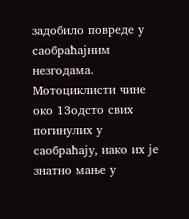задобило повреде у саобраћајним незгодама. Мотоциклисти чине око 13одсто свих погинулих у саобраћају, иако их је знатно мање у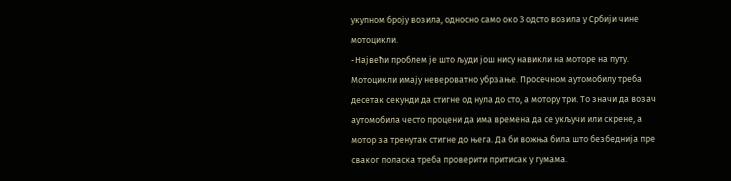укупном броју возила, односно само око 3 одсто возила у Србији чине мотоцикли.
-Највећи проблем је што људи још нису навикли на моторе на путу. Мотоцикли имају невероватно убрзање. Просечном аутомобилу треба десетак секунди да стигне од нула до сто, а мотору три. То значи да возач аутомобила често процени да има времена да се укључи или скрене, а мотор за тренутак стигне до њега. Да би вожња била што безбеднија пре сваког поласка треба проверити притисак у гумама.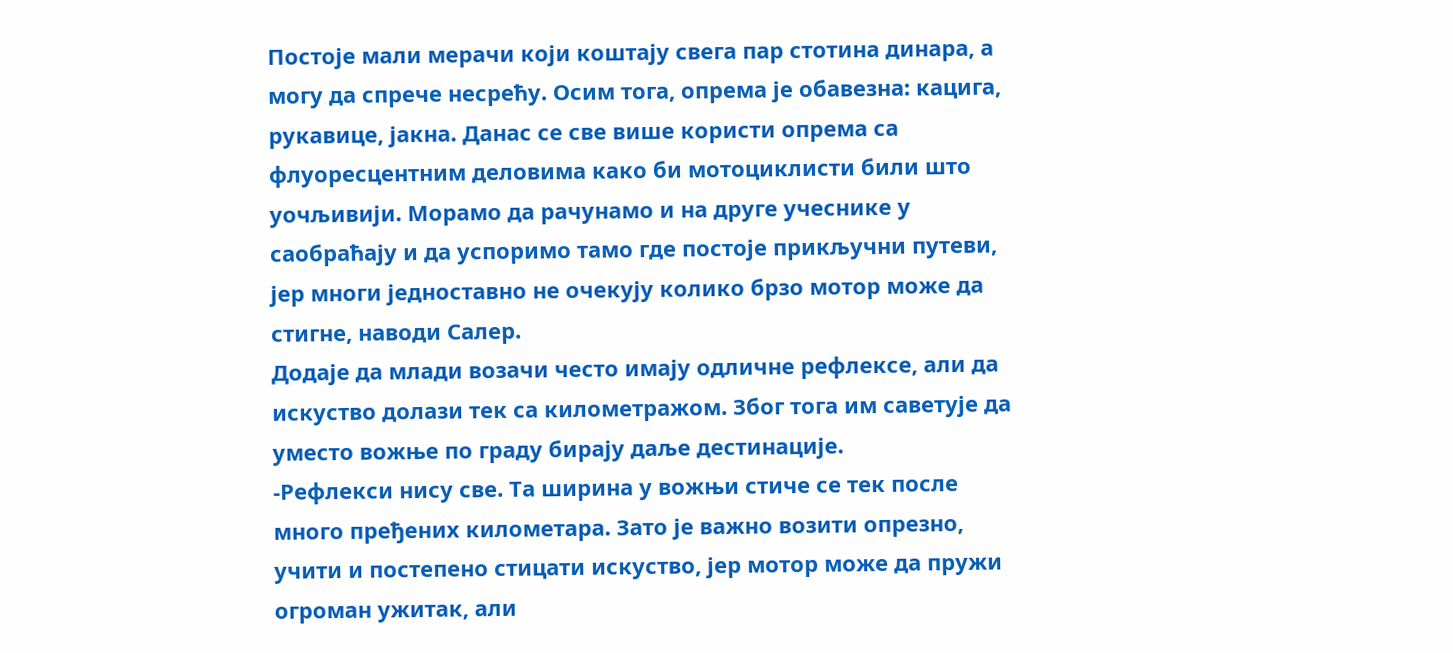Постоје мали мерачи који коштају свега пар стотина динара, а могу да спрече несрећу. Осим тога, опрема је обавезна: кацига, рукавице, јакна. Данас се све више користи опрема са флуоресцентним деловима како би мотоциклисти били што уочљивији. Морамо да рачунамо и на друге учеснике у саобраћају и да успоримо тамо где постоје прикључни путеви, јер многи једноставно не очекују колико брзо мотор може да стигне, наводи Салер.
Додаје да млади возачи често имају одличне рефлексе, али да искуство долази тек са километражом. Због тога им саветује да уместо вожње по граду бирају даље дестинације.
-Рефлекси нису све. Та ширина у вожњи стиче се тек после много пређених километара. Зато је важно возити опрезно, учити и постепено стицати искуство, јер мотор може да пружи огроман ужитак, али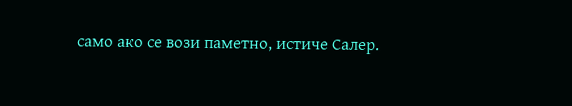само ако се вози паметно, истиче Салер.